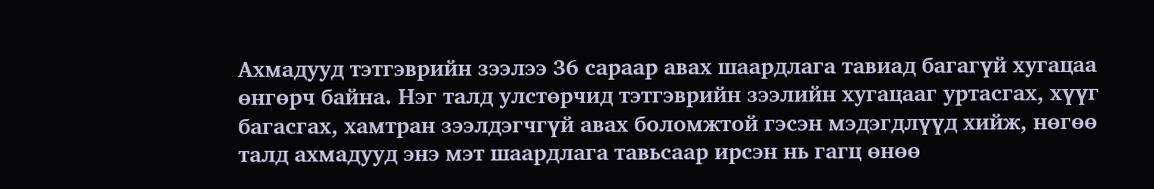Ахмадууд тэтгэврийн зээлээ 36 сараар авах шаардлага тавиад багагүй хугацаа өнгөрч байна. Нэг талд улстөрчид тэтгэврийн зээлийн хугацааг уртасгах, хүүг багасгах, хамтран зээлдэгчгүй авах боломжтой гэсэн мэдэгдлүүд хийж, нөгөө талд ахмадууд энэ мэт шаардлага тавьсаар ирсэн нь гагц өнөө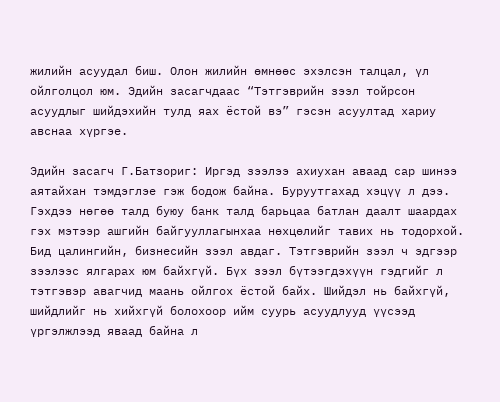жилийн асуудал биш. Олон жилийн өмнөөс эхэлсэн талцал, үл ойлголцол юм. Эдийн засагчдаас “Тэтгэврийн зээл тойрсон асуудлыг шийдэхийн тулд яах ёстой вэ” гэсэн асуултад хариу авснаа хүргэе.

Эдийн засагч Г.Батзориг: Иргэд зээлээ ахиухан аваад сар шинээ аятайхан тэмдэглэе гэж бодож байна. Буруутгахад хэцүү л дээ. Гэхдээ нөгөө талд буюу банк талд барьцаа батлан даалт шаардах гэх мэтээр ашгийн байгууллагынхаа нөхцөлийг тавих нь тодорхой. Бид цалингийн, бизнесийн зээл авдаг. Тэтгэврийн зээл ч эдгээр зээлээс ялгарах юм байхгүй. Бүх зээл бүтээгдэхүүн гэдгийг л тэтгэвэр авагчид маань ойлгох ёстой байх. Шийдэл нь байхгүй, шийдлийг нь хийхгүй болохоор ийм суурь асуудлууд үүсээд үргэлжлээд яваад байна л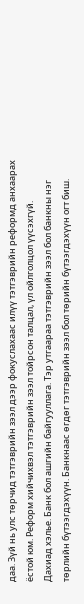даа. Зүй нь улс төрчид тэтгэврийн зээл дээр фокуслахаас илүү тэтгэврийн реформд анхаарах ёстой юм. Реформ хийчихвэл тэтгэврийн зээл тойрсон талцал, үл ойлголцол үүсэхгүй.
Дахиад хэлье. Банк бол ашгийн байгууллага. Тэр утгаараа тэтгэврийн зээл бол банкны нэг төрлийн бүтээгдэхүүн. Банкнаас өгдөг тэтгэврийн зээл бол төрийн бүтээгдэхүүн огт биш.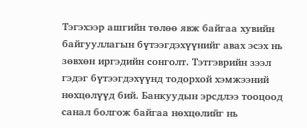Тэгэхээр ашгийн төлөө явж байгаа хувийн байгууллагын бүтээгдэхүүнийг авах эсэх нь зөвхөн иргэдийн сонголт. Тэтгэврийн зээл гэдэг бүтээгдэхүүнд тодорхой хэмжээний нөхцөлүүд бий. Банкуудын эрсдлээ тооцоод санал болгож байгаа нөхцөлийг нь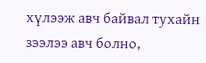хүлээж авч байвал тухайн зээлээ авч болно,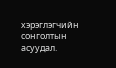хэрэглэгчийн сонголтын асуудал.